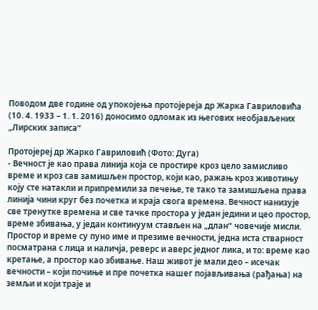Поводом две године од упокојења протојереја др Жарка Гавриловића (10. 4. 1933 – 1. 1. 2016) доносимо одломак из његових необјављених „Лирских записа“

Протојереј др Жарко Гавриловић (Фото: Дуга)
- Вечност је као права линија која се простире кроз цело замисливо време и кроз сав замишљен простор, који као, ражањ кроз животињу коју сте натакли и припремили за печење, те тако та замишљена права линија чини круг без почетка и краја свога времена. Вечност нанизује све тренутке времена и све тачке простора у један једини и цео простор, време збивања, у један континуум стављен на „длан“ човечије мисли. Простор и време су пуно име и презиме вечности, једна иста стварност посматрана с лица и наличја, реверс и аверс једног лика, и то: време као кретање, а простор као збивање. Наш живот је мали део – исечак вечности – који почиње и пре почетка нашег појављивања (рађања) на земљи и који траје и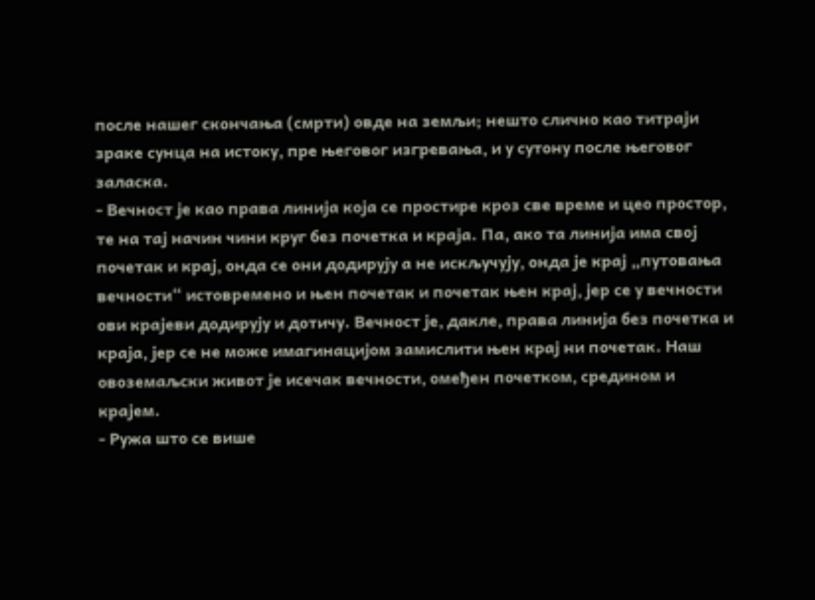после нашег скончања (смрти) овде на земљи; нешто слично као титраји зраке сунца на истоку, пре његовог изгревања, и у сутону после његовог заласка.
- Вечност је као права линија која се простире кроз све време и цео простор, те на тај начин чини круг без почетка и краја. Па, ако та линија има свој почетак и крај, онда се они додирују а не искључују, онда је крај „путовања вечности“ истовремено и њен почетак и почетак њен крај, јер се у вечности ови крајеви додирују и дотичу. Вечност је, дакле, права линија без почетка и краја, јер се не може имагинацијом замислити њен крај ни почетак. Наш овоземаљски живот је исечак вечности, омеђен почетком, средином и крајем.
- Ружа што се више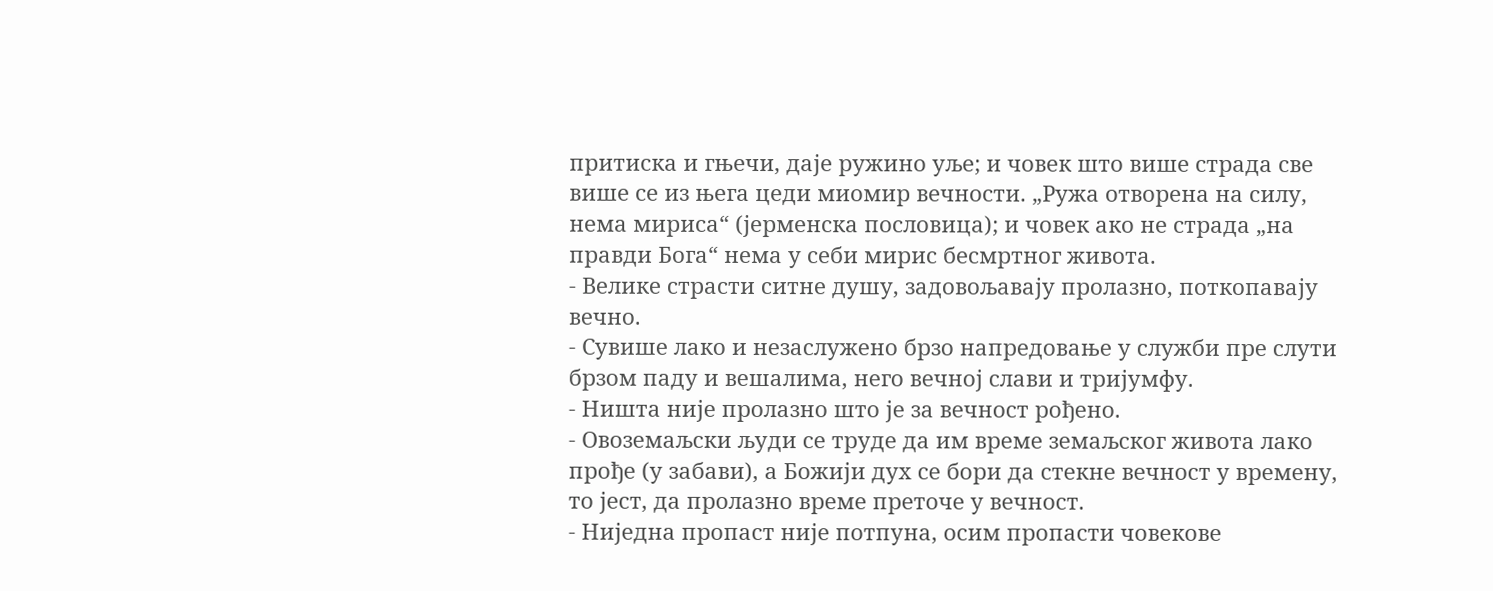притиска и гњечи, даје ружино уље; и човек што више страда све више се из њега цеди миомир вечности. „Ружа отворена на силу, нема мириса“ (јерменска пословица); и човек ако не страда „на правди Бога“ нема у себи мирис бесмртног живота.
- Велике страсти ситне душу, задовољавају пролазно, поткопавају вечно.
- Сувише лако и незаслужено брзо напредовање у служби пре слути брзом паду и вешалима, него вечној слави и тријумфу.
- Ништа није пролазно што је за вечност рођено.
- Овоземаљски људи се труде да им време земаљског живота лако прође (у забави), а Божији дух се бори да стекне вечност у времену, то јест, да пролазно време преточе у вечност.
- Ниједна пропаст није потпуна, осим пропасти човекове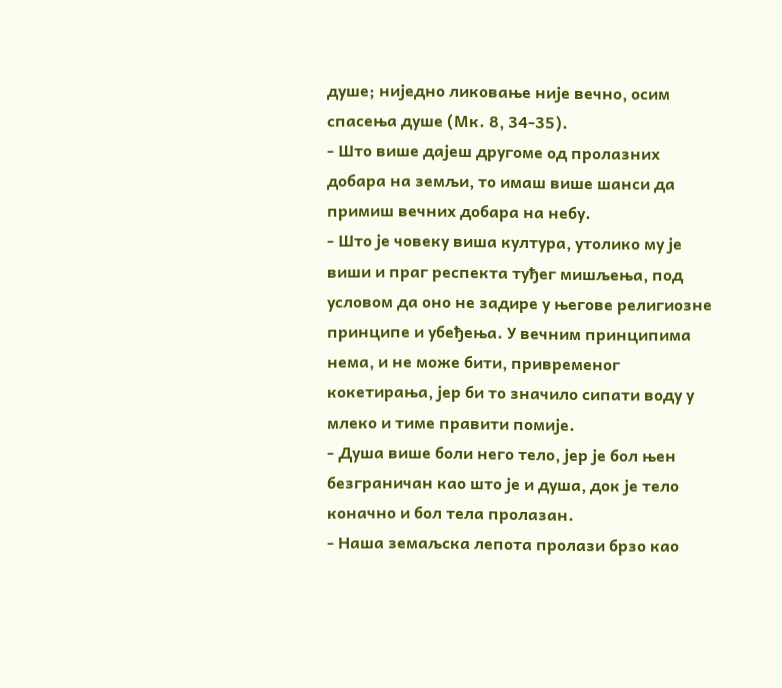душе; ниједно ликовање није вечно, осим спасења душе (Мк. 8, 34-35).
- Што више дајеш другоме од пролазних добара на земљи, то имаш више шанси да примиш вечних добара на небу.
- Што је човеку виша култура, утолико му је виши и праг респекта туђег мишљења, под условом да оно не задире у његове религиозне принципе и убеђења. У вечним принципима нема, и не може бити, привременог кокетирања, јер би то значило сипати воду у млеко и тиме правити помије.
- Душа више боли него тело, јер је бол њен безграничан као што је и душа, док је тело коначно и бол тела пролазан.
- Наша земаљска лепота пролази брзо као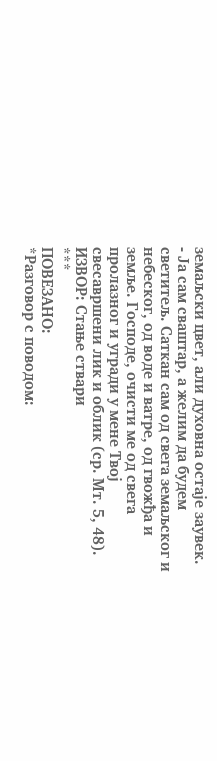земаљски цвет, али духовна остаје заувек.
- Ја сам сваштар, а желим да будем светитељ. Саткан сам од свега земаљског и небеског, од воде и ватре, од гвожђа и земље. Господе, очисти ме од свега пролазног и угради у мене Твој свесавршени лик и облик (ср. Мт. 5, 48).
ИЗВОР: Стање ствари
***
ПОВЕЗАНО:
*Разговор с поводом: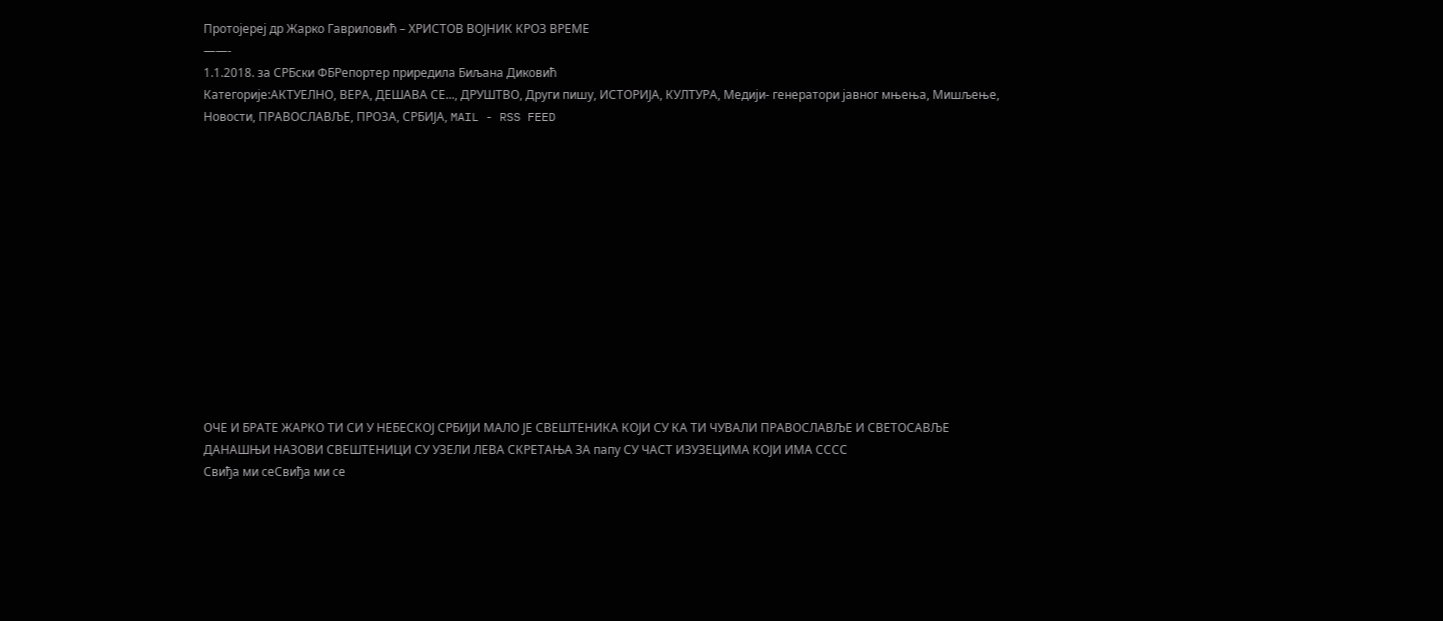Протојереј др Жарко Гавриловић – ХРИСТОВ ВОЈНИК КРОЗ ВРЕМЕ
——-
1.1.2018. за СРБски ФБРепортер приредила Биљана Диковић
Категорије:АКТУЕЛНО, ВЕРА, ДЕШАВА СЕ..., ДРУШТВО, Други пишу, ИСТОРИЈА, КУЛТУРА, Медији- генератори јавног мњења, Мишљење, Новости, ПРАВОСЛАВЉЕ, ПРОЗА, СРБИЈА, MAIL - RSS FEED













ОЧЕ И БРАТЕ ЖАРКО ТИ СИ У НЕБЕСКОЈ СРБИЈИ МАЛО ЈЕ СВЕШТЕНИКА КОЈИ СУ КА ТИ ЧУВАЛИ ПРАВОСЛАВЉЕ И СВЕТОСАВЉЕ ДАНАШЊИ НАЗОВИ СВЕШТЕНИЦИ СУ УЗЕЛИ ЛЕВА СКРЕТАЊА ЗА папу СУ ЧАСТ ИЗУЗЕЦИМА КОЈИ ИМА СССС
Свиђа ми сеСвиђа ми се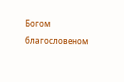Богом благословеном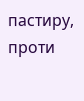пастиру, проти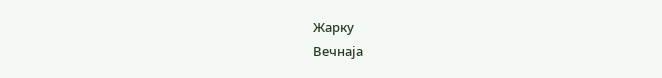Жарку
Вечнаја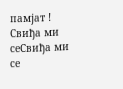памјат !
Свиђа ми сеСвиђа ми се